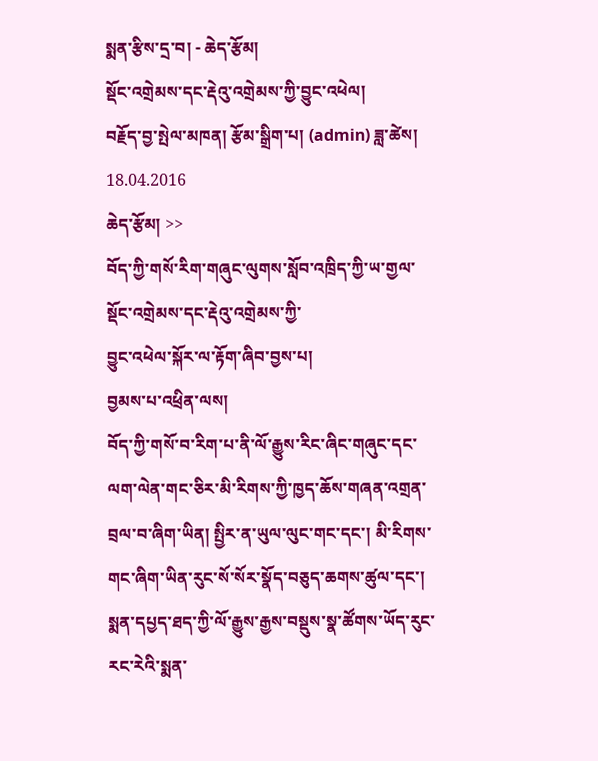སྨན་རྩིས་དྲ་བ། - ཆེད་རྩོམ།
སྡོང་འགྲེམས་དང་རྡེའུ་འགྲེམས་ཀྱི་བྱུང་འཕེལ།
བརྗོད་བྱ་སྤེལ་མཁན། རྩོམ་སྒྲིག་པ། (admin) ཟླ་ཚེས། 18.04.2016
ཆེད་རྩོམ། >>
བོད་ཀྱི་གསོ་རིག་གཞུང་ལུགས་སློབ་འཁྲིད་ཀྱི་ཡ་གྱལ་སྡོང་འགྲེམས་དང་རྡེའུ་འགྲེམས་ཀྱི་
བྱུང་འཕེལ་སྐོར་ལ་རྟོག་ཞིབ་བྱས་པ།
བྱམས་པ་འཕྲིན་ལས།
བོད་ཀྱི་གསོ་བ་རིག་པ་ནི་ལོ་རྒྱུས་རིང་ཞིང་གཞུང་དང་ལག་ལེན་གང་ཅིར་མི་རིགས་ཀྱི་ཁྱད་ཆོས་གཞན་འགྲན་བྲལ་བ་ཞིག་ཡིན། སྤྱིར་ན་ཡུལ་ལུང་གང་དང་། མི་རིགས་གང་ཞིག་ཡིན་རུང་སོ་སོར་སྣོད་བཅུད་ཆགས་ཚུལ་དང་། སྨན་དཔྱད་ཐད་ཀྱི་ལོ་རྒྱུས་རྒྱས་བསྡུས་སྣ་ཚོགས་ཡོད་རུང་རང་རེའི་སྨན་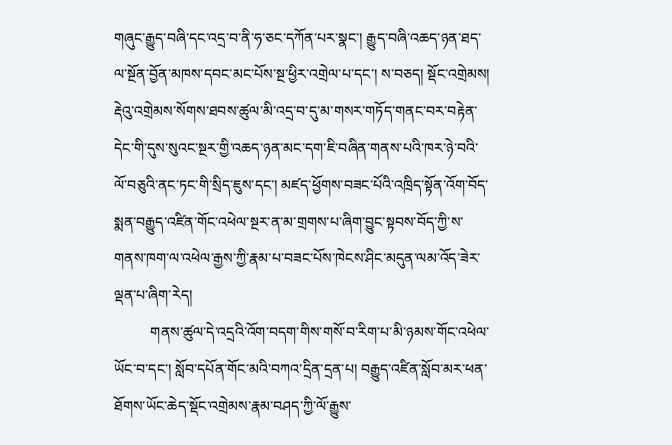གཞུང་རྒྱུད་བཞི་དང་འདྲ་བ་ནི་ཧ་ཅང་དཀོན་པར་སྣང་། རྒྱུད་བཞི་འཆད་ཉན་ཐད་ལ་སྔོན་བྱོན་མཁས་དབང་མང་པོས་སྔ་ཕྱིར་འགྲེལ་པ་དང་། ས་བཅད། སྡོང་འགྲེམས། རྡེའུ་འགྲེམས་སོགས་ཐབས་ཚུལ་མི་འདྲ་བ་དུ་མ་གསར་གཏོད་གནང་བར་བརྟེན་དེང་གི་དུས་སུའང་སྔར་གྱི་འཆད་ཉན་མང་དག་ཇི་བཞིན་གནས་པའི་ཁར་ཉེ་བའི་ལོ་བཅུའི་ནང་ཏང་གི་སྲིད་ཇུས་དང་། མཛད་ཕྱོགས་བཟང་པོའི་འཁྲིད་སྟོན་འོག་བོད་སྨན་བརྒྱུད་འཛིན་གོང་འཕེལ་སྔར་ན་མ་གྲགས་པ་ཞིག་བྱུང་སྟབས་བོད་ཀྱི་ས་གནས་ཁག་ལ་འཕེལ་རྒྱས་ཀྱི་རྣམ་པ་བཟང་པོས་ཁེངས་ཤིང་མདུན་ལམ་འོད་ཟེར་ལྡན་པ་ཞིག་རེད།
          གནས་ཚུལ་དེ་འདྲའི་འོག་བདག་གིས་གསོ་བ་རིག་པ་མི་ཉམས་གོང་འཕེལ་ཡོང་བ་དང་། སློབ་དཔོན་གོང་མའི་བཀའ་དྲིན་དྲན་པ། བརྒྱུད་འཛིན་སློབ་མར་ཕན་ཐོགས་ཡོང་ཆེད་སྡོང་འགྲེམས་རྣམ་བཤད་ཀྱི་ལོ་རྒྱུས་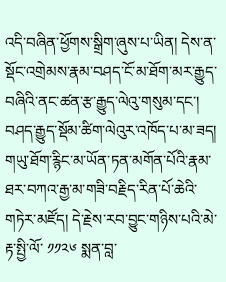འདི་བཞིན་ཕྱོགས་སྒྲིག་ཞུས་པ་ཡིན། དེས་ན་སྡོང་འགྲེམས་རྣམ་བཤད་ངོ་མ་ཐོག་མར་རྒྱུད་བཞིའི་ནང་ཚན་རྩ་རྒྱུད་ལེའུ་གསུམ་དང་། བཤད་རྒྱུད་སྡོམ་ཚིག་ལེའུར་འཁོད་པ་མ་ཟད། གཡུ་ཐོག་རྙིང་མ་ཡོན་ཏན་མགོན་པོའི་རྣམ་ཐར་བཀའ་རྒྱ་མ་གཟི་བརྗིད་རིན་པོ་ཆེའི་གཏེར་མཛོད། དེ་རྗེས་རབ་བྱུང་གཉིས་པའི་མེ་རྟ་སྤྱི་ལོ་ ༡༡༢༦ སྨན་བླ་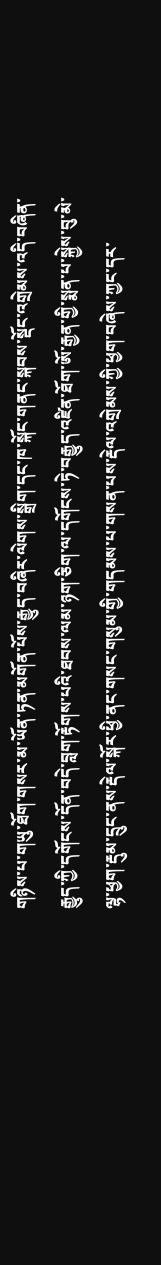གཉིས་པ་གཡུ་ཐོག་གསར་མ་ཡོན་ཏན་མགོན་པོས་རྒྱུད་བཞིར་ལེགས་སྒྲིག་དང་ཁ་སྐོང་གནང་སྐབས་སྡོང་འགྲེམས་འདི་བཞིན་རྒྱུད་ཀྱི་དགོངས་དོན་བདེ་བླག་རྟོགས་པའི་ཐབས་ལམ་ཉག་ཅིག་ལ་དགོངས་ཏེ་བརྒྱུད་འཛིན་ཐོག་ཨོ་རྒྱན་གྱི་སྨན་པ་སྐྱེས་བུ་མེ་ལྷ་ཕྱག་རྡུམ་དྲུང་ནས་རྡེལ་སྐོར་ཕྱི་ནང་གསང་གསུམ་གྱི་གདམས་པ་གསན་པས་རྡེལ་འགྲེམས་ཀྱི་ཕྱག་བཞེས་ཀྱང་དར་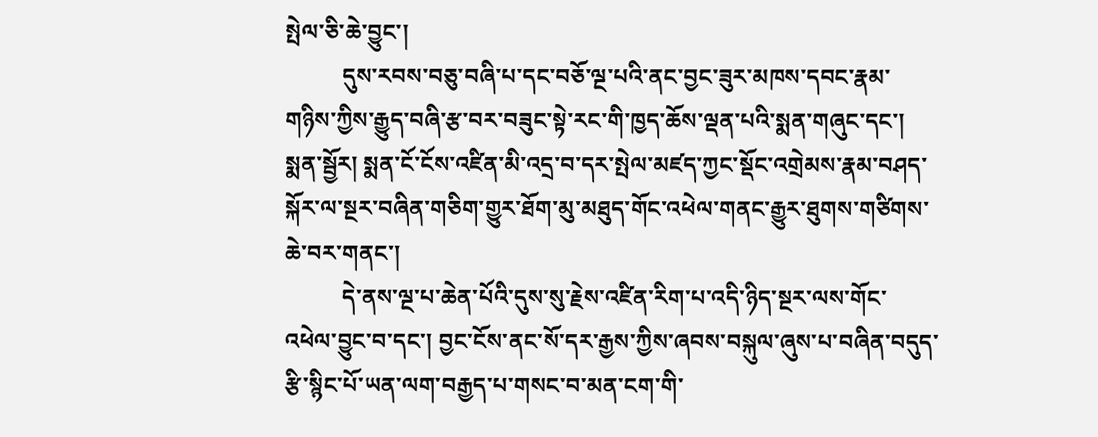སྤེལ་ཅི་ཆེ་བྱུང་།
          དུས་རབས་བཅུ་བཞི་པ་དང་བཅོ་ལྔ་པའི་ནང་བྱང་ཟུར་མཁས་དབང་རྣམ་གཉིས་ཀྱིས་རྒྱུད་བཞི་རྩ་བར་བཟུང་སྟེ་རང་གི་ཁྱད་ཆོས་ལྡན་པའི་སྨན་གཞུང་དང་། སྨན་སྦྱོར། སྨན་ངོ་ངོས་འཛིན་མི་འདྲ་བ་དར་སྤེལ་མཛད་ཀྱང་སྡོང་འགྲེམས་རྣམ་བཤད་སྐོར་ལ་སྔར་བཞིན་གཅིག་གྱུར་ཐོག་མུ་མཐུད་གོང་འཕེལ་གནང་རྒྱུར་ཐུགས་གཙིགས་ཆེ་བར་གནང་།
          དེ་ནས་ལྔ་པ་ཆེན་པོའི་དུས་སུ་རྗེས་འཛིན་རིག་པ་འདི་ཉིད་སྔར་ལས་གོང་འཕེལ་བྱུང་བ་དང་། བྱང་ངོས་ནང་སོ་དར་རྒྱས་ཀྱིས་ཞབས་བསྐུལ་ཞུས་པ་བཞིན་བདུད་རྩི་སྙིང་པོ་ཡན་ལག་བརྒྱད་པ་གསང་བ་མན་ངག་གི་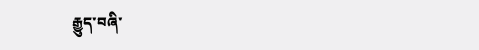རྒྱུད་བཞི་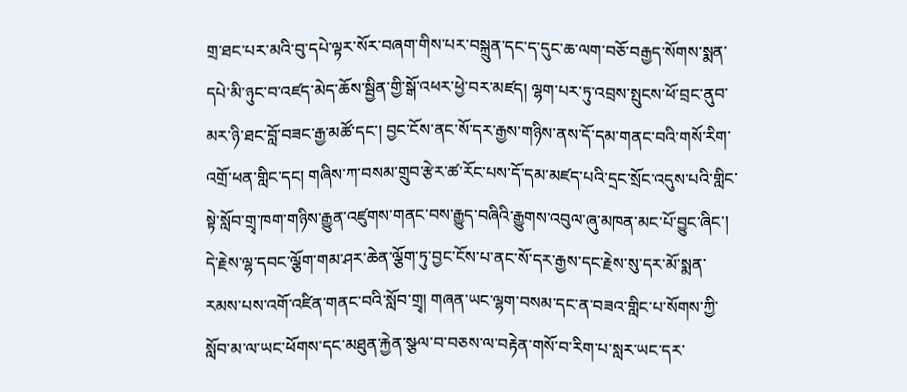གྲ་ཐང་པར་མའི་བུ་དཔེ་ལྟར་སོར་བཞག་གིས་པར་བསྐྲུན་དང་ད་དུང་ཆ་ལག་བཅོ་བརྒྱད་སོགས་སྨན་དཔེ་མི་ཉུང་བ་འཛད་མེད་ཆོས་སྦྱིན་གྱི་སྒོ་འཕར་ཕྱེ་བར་མཛད། ལྷག་པར་ཏུ་འབྲས་སྤུངས་ཕོ་བྲང་ནུབ་མར་ཉི་ཐང་བློ་བཟང་རྒྱ་མཚོ་དང་། བྱང་ངོས་ནང་སོ་དར་རྒྱས་གཉིས་ནས་དོ་དམ་གནང་བའི་གསོ་རིག་འགྲོ་ཕན་གླིང་དང། གཞིས་ཀ་བསམ་གྲུབ་རྩེར་ཚ་རོང་པས་དོ་དམ་མཛད་པའི་དྲང་སྲོང་འདུས་པའི་གླིང་སྟེ་སློབ་གྲྭ་ཁག་གཉིས་རྒྱུན་འཛུགས་གནང་བས་རྒྱུད་བཞིའི་རྒྱུགས་འབུལ་ཞུ་མཁན་མང་པོ་བྱུང་ཞིང་། དེ་རྗེས་ལྷ་དབང་ལྕོག་གམ་ཤར་ཆེན་ལྕོག་ཏུ་བྱང་ངོས་པ་ནང་སོ་དར་རྒྱས་དང་རྗེས་སུ་དར་མོ་སྨན་རམས་པས་འགོ་འཛིན་གནང་བའི་སློབ་གྲྭ། གཞན་ཡང་ལྷག་བསམ་དང་ན་བཟའ་གླིང་པ་སོགས་ཀྱི་སློབ་མ་ལ་ཡང་ཕོགས་དང་མཐུན་རྐྱེན་སྩལ་བ་བཅས་ལ་བརྟེན་གསོ་བ་རིག་པ་སླར་ཡང་དར་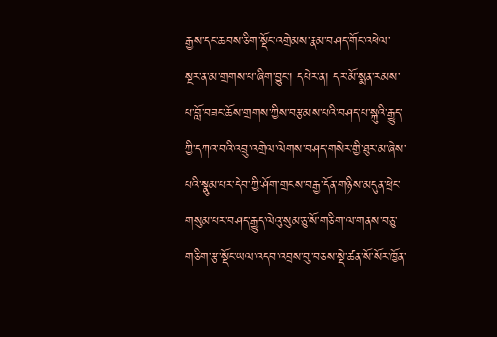རྒྱས་དང་ཆབས་ཅིག་སྡོང་འགྲེམས་རྣམ་བཤད་གོང་འཕེལ་སྔར་ན་མ་གྲགས་པ་ཞིག་བྱུང་། དཔེར་ན། དར་མོ་སྨན་རམས་པ་བློ་བཟང་ཆོས་གྲགས་ཀྱིས་བརྩམས་པའི་བཤད་པ་སྐུའི་རྒྱུད་ཀྱི་དཀའ་བའི་འབྲུ་འགྲེལ་ལེགས་བཤད་གསེར་གྱི་ཐུར་མ་ཞེས་པའི་སྣུམ་པར་དེབ་ཀྱི་ཤོག་གྲངས་བརྒྱ་དོན་གཉིས་མདུན་ཕྲེང་གསུམ་པར་བཤད་རྒྱུད་ལེའུ་སུམ་ཅུ་སོ་གཅིག་ལ་གནས་བཅུ་གཅིག་རྩ་སྡོང་ཡལ་འདབ་འབྲས་བུ་བཅས་སྡེ་ཚན་སོ་སོར་ཁྱོན་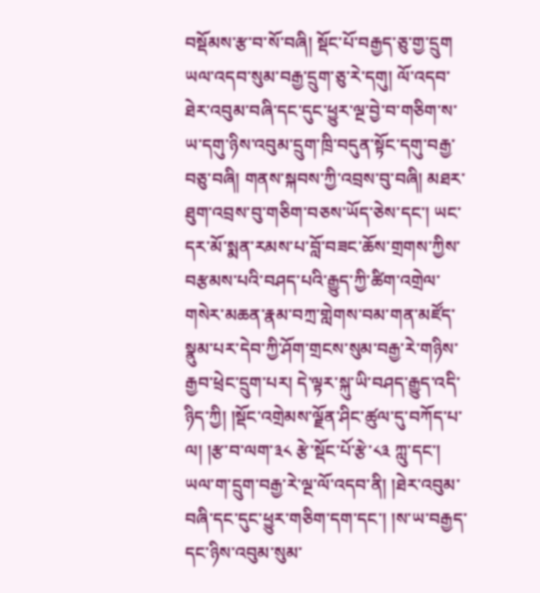བསྡོམས་རྩ་བ་སོ་བཞི། སྡོང་པོ་བརྒྱད་ཅུ་གྱ་དྲུག  ཡལ་འདབ་སུམ་བརྒྱ་དྲུག་ཅུ་རེ་དགུ། ལོ་འདབ་ཐེར་འབུམ་བཞི་དང་དུང་ཕྱུར་ལྔ་བྱེ་བ་གཅིག་ས་ཡ་དགུ་ཉིས་འབུམ་དྲུག་ཁྲི་བདུན་སྟོང་དགུ་བརྒྱ་བཅུ་བཞི། གནས་སྐབས་ཀྱི་འབྲས་བུ་བཞི། མཐར་ཐུག་འབྲས་བུ་གཅིག་བཅས་ཡོད་ཅེས་དང་། ཡང་དར་མོ་སྨན་རམས་པ་བློ་བཟང་ཆོས་གྲགས་ཀྱིས་བརྩམས་པའི་བཤད་པའི་རྒྱུད་ཀྱི་ཚིག་འགྲེལ་གསེར་མཆན་རྣམ་བཀྲ་གླེགས་བམ་གན་མཛོད་སྣུམ་པར་དེབ་ཀྱི་ཤོག་གྲངས་སུམ་བརྒྱ་རེ་གཉིས་རྒྱབ་ཕྲེང་དྲུག་པར། དེ་ལྟར་སྐུ་ཡི་བཤད་རྒྱུད་འདི་ཉིད་ཀྱི། །སྡོང་འགྲེམས་ལྗོན་ཤིང་ཚུལ་དུ་བཀོད་པ་ལ། །རྩ་བ་ལག་༣༨ རྩེ་སྡོང་པོ་རྩེ་༨༣ ཀླུ་དང་། ཡལ་ག་དྲུག་བརྒྱ་རེ་ལྔ་ལོ་འདབ་ནི། །ཐེར་འབུམ་བཞི་དང་དུང་ཕྱུར་གཅིག་དག་དང་། །ས་ཡ་བརྒྱད་དང་ཉིས་འབུམ་སུམ་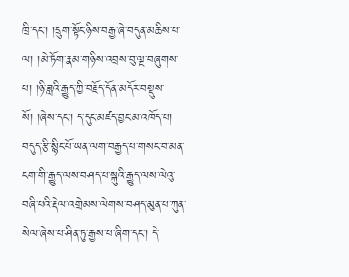ཁྲི་དང་། །དྲུག་སྟོང་ཉིས་བརྒྱ་ཞེ་བདུན་མཆིས་པ་ལ། །མེ་ཏོག་རྣམ་གཉིས་འབྲས་བུ་ལྔ་བཞུགས་པ། །ཉི་ཟླའི་རྒྱུད་ཀྱི་བརྗོད་དོན་མདོར་བསྡུས་སོ། །ཞེས་དང་། ད་དུང་མཛད་བྱང་མ་འཁོད་པ། བདུད་རྩི་སྙིང་པོ་ཡན་ལག་བརྒྱད་པ་གསང་བ་མན་ངག་གི་རྒྱུད་ལས་བཤད་པ་སྐུའི་རྒྱུད་ལས་ལེའུ་བཞི་པའི་རྡེལ་འགྲེམས་ལེགས་བཤད་མུན་པ་ཀུན་སེལ་ཞེས་པ་ཤིན་ཏུ་རྒྱས་པ་ཞིག་དང་། དེ་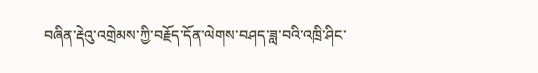བཞིན་རྡེའུ་འགྲེམས་ཀྱི་བརྗོད་དོན་ལེགས་བཤད་ཟླ་བའི་འཁྲི་ཤིང་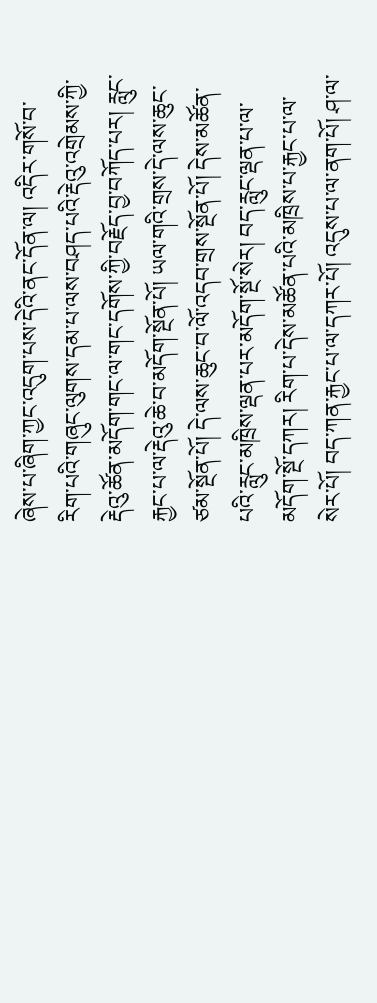ཞེས་པ་ཞིག་ཀྱང་འདུག་པས་དེའི་ནང་དོན་ལ། འདིར་གསོ་བ་རིག་པའི་གཞུང་ལུགས་དམ་པ་ལས་བཤད་པའི་རྡེའུ་འགྲེམས་ཀྱི་རྡེའུ་ཚོན་མདོག་གང་ལ་གང་དགོས་ཀྱི་བརྗོད་བྱ་བཀོད་པར། རླུང་རྐྱང་པ་ལ་རྡེའུ་ཆེ་བ་མདོག་སྔོན་པོ། ཡལ་གའི་གྲས་དེ་ལས་ཆུང་ཙམ་སྔོན་པོ། དེ་ལས་ཆུང་བ་ལོ་འདབ་གྲས་སྔོན་པོ། དེས་མཚོན་པའི་རླུང་མཁྲིས་ལྡན་པར་མདོག་སྔོ་སེར། བད་རླུང་ལྡན་པ་ལ་མདོག་སྔོ་དཀར། རིག་པ་དེས་མཚོན་པའི་མཁྲིས་པ་རྐྱང་པ་ལ་སེར་པོ། བད་ཀན་རྐྱང་པ་ལ་དཀར་པོ། འདུས་པ་ལ་ནག་པོ། ཤ་ལ་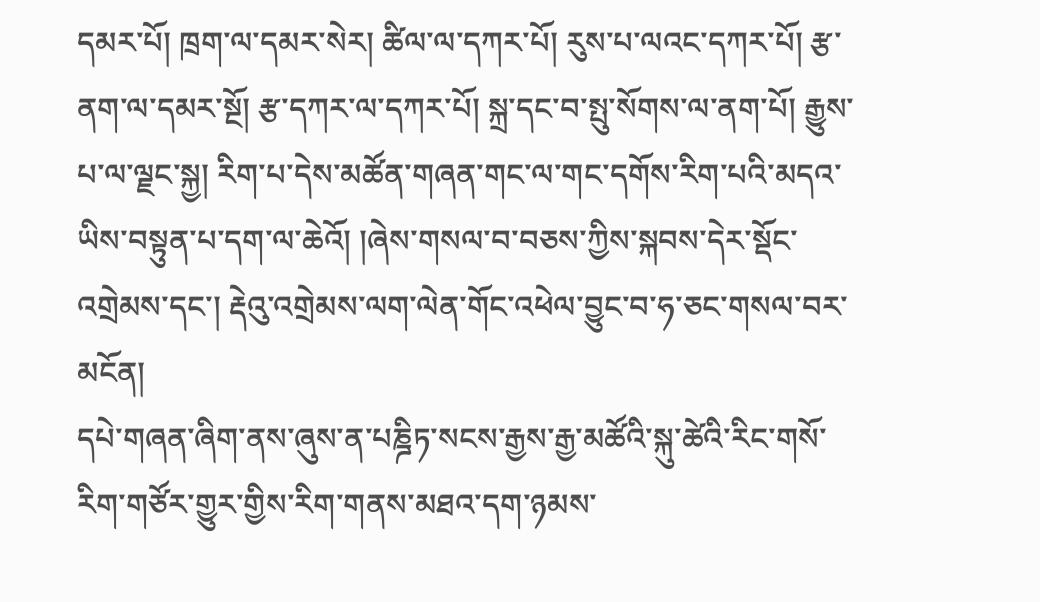དམར་པོ། ཁྲག་ལ་དམར་སེར། ཚིལ་ལ་དཀར་པོ། རུས་པ་ལའང་དཀར་པོ། རྩ་ནག་ལ་དམར་སྔོ། རྩ་དཀར་ལ་དཀར་པོ། སྐྲ་དང་བ་སྤུ་སོགས་ལ་ནག་པོ། རྒྱུས་པ་ལ་ལྗང་སྐྱ། རིག་པ་དེས་མཚོན་གཞན་གང་ལ་གང་དགོས་རིག་པའི་མདའ་ཡིས་བསྟུན་པ་དག་ལ་ཆེའོ། །ཞེས་གསལ་བ་བཅས་ཀྱིས་སྐབས་དེར་སྡོང་འགྲེམས་དང་། རྡེའུ་འགྲེམས་ལག་ལེན་གོང་འཕེལ་བྱུང་བ་ཧ་ཅང་གསལ་བར་མངོན།
དཔེ་གཞན་ཞིག་ནས་ཞུས་ན་པཎྜིཏ་སངས་རྒྱས་རྒྱ་མཚོའི་སྐུ་ཚེའི་རིང་གསོ་རིག་གཙོར་གྱུར་གྱིས་རིག་གནས་མཐའ་དག་ཉམས་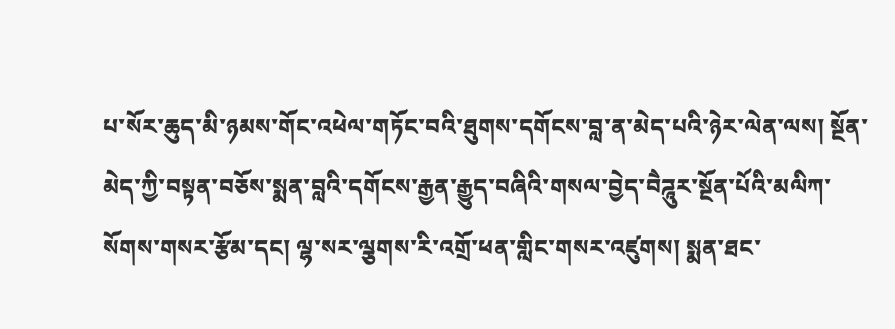པ་སོར་ཆུད་མི་ཉམས་གོང་འཕེལ་གཏོང་བའི་ཐུགས་དགོངས་བླ་ན་མེད་པའི་ཉེར་ལེན་ལས། སྔོན་མེད་ཀྱི་བསྟན་བཅོས་སྨན་བླའི་དགོངས་རྒྱན་རྒྱུད་བཞིའི་གསལ་བྱེད་བཻཌཱུར་སྔོན་པོའི་མལིཀ་སོགས་གསར་རྩོམ་དང། ལྷ་སར་ལྕགས་རི་འགྲོ་ཕན་གླིང་གསར་འཛུགས། སྨན་ཐང་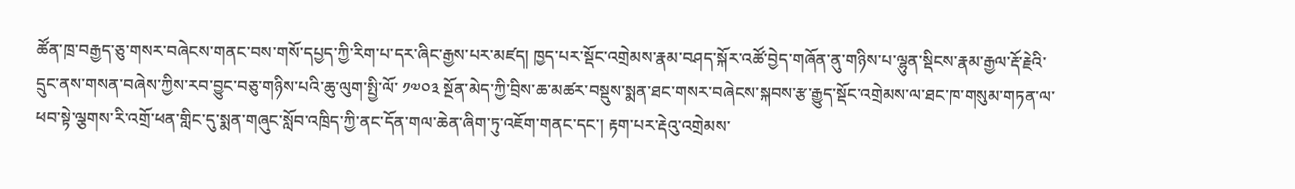ཚོན་ཁྲ་བརྒྱད་ཅུ་གསར་བཞེངས་གནང་བས་གསོ་དཔྱད་ཀྱི་རིག་པ་དར་ཞིང་རྒྱས་པར་མཛད། ཁྱད་པར་སྡོང་འགྲེམས་རྣམ་བཤད་སྐོར་འཚོ་བྱེད་གཞོན་ནུ་གཉིས་པ་ལྷུན་སྡིངས་རྣམ་རྒྱལ་རྡོ་རྗེའི་དྲུང་ནས་གསན་བཞེས་ཀྱིས་རབ་བྱུང་བཅུ་གཉིས་པའི་ཆུ་ལུག་སྤྱི་ལོ་ ༡༧༠༣ སྔོན་མེད་ཀྱི་བྲིས་ཆ་མཚར་བསྡུས་སྨན་ཐང་གསར་བཞེངས་སྐབས་རྩ་རྒྱུད་སྡོང་འགྲེམས་ལ་ཐང་ཁ་གསུམ་གཏན་ལ་ཕབ་སྟེ་ལྕགས་རི་འགྲོ་ཕན་གླིང་དུ་སྨན་གཞུང་སློབ་འཁྲིད་ཀྱི་ནང་དོན་གལ་ཆེན་ཞིག་ཏུ་འཇོག་གནང་དང་། རྟག་པར་རྡེའུ་འགྲེམས་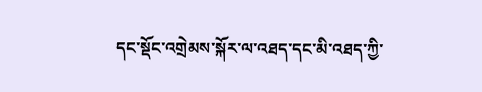དང་སྡོང་འགྲེམས་སྐོར་ལ་འཐད་དང་མི་འཐད་ཀྱི་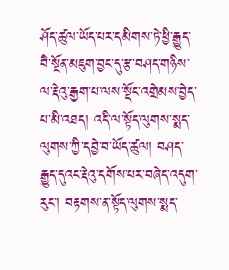ཤོད་ཚུལ་ཡོད་པར་དམིགས་ཏེ་ཕྱི་རྒྱུད་བཻ་སྔོན་མཇུག་བྱང་དུ་རྩ་བཤད་གཉིས་ལ་རྡེའུ་རྒྱག་པ་ལས་སྡོང་འགྲེམས་བྱེད་པ་མི་འཐད། འདི་ལ་སྟོད་ལུགས་སྨད་ལུགས་ཀྱི་དབྱེ་བ་ཡོད་ཚུལ། བཤད་རྒྱུད་དུའང་རྡེའུ་དགོས་པར་བཞེད་འདུག་རུང་། བརྟགས་ན་སྟོད་ལུགས་སྨད་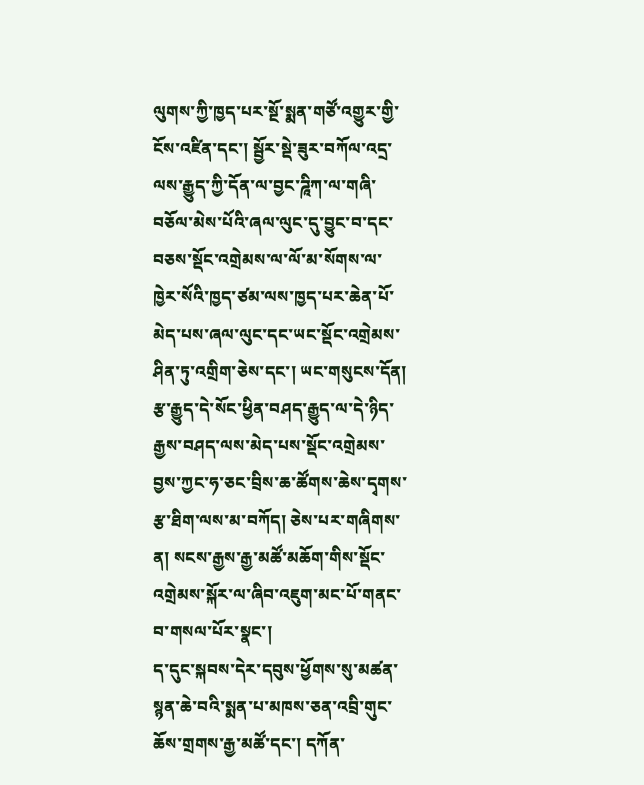ལུགས་ཀྱི་ཁྱད་པར་སྔོ་སྨན་གཙོ་འགྱུར་གྱི་ངོས་འཛིན་དང་། སྦྱོར་སྡེ་ཟུར་བཀོལ་འདྲ་ལས་རྒྱུད་ཀྱི་དོན་ལ་བྱང་ཌཱིཀ་ལ་གཞི་བཅོལ་མེས་པོའི་ཞལ་ལུང་དུ་བྱུང་བ་དང་བཅས་སྡོང་འགྲེམས་ལ་ལོ་མ་སོགས་ལ་ཁྱེར་སོའི་ཁྱད་ཙམ་ལས་ཁྱད་པར་ཆེན་པོ་མེད་པས་ཞལ་ལུང་དང་ཡང་སྡོང་འགྲེམས་ཤིན་ཏུ་འགྲིག་ཅེས་དང་། ཡང་གསུངས་དོན། རྩ་རྒྱུད་དེ་སོང་ཕྱིན་བཤད་རྒྱུད་ལ་དེ་ཉིད་རྒྱས་བཤད་ལས་མེད་པས་སྡོང་འགྲེམས་བྱས་ཀྱང་ཧ་ཅང་བྲིས་ཆ་ཚོགས་ཆེས་དྭགས་རྩ་ཐིག་ལས་མ་བཀོད། ཅེས་པར་གཞིགས་ན། སངས་རྒྱས་རྒྱ་མཚོ་མཆོག་གིས་སྡོང་འགྲེམས་སྐོར་ལ་ཞིབ་འཇུག་མང་པོ་གནང་བ་གསལ་པོར་སྣང་།
ད་དུང་སྐབས་དེར་དབུས་ཕྱོགས་སུ་མཚན་སྙན་ཆེ་བའི་སྨན་པ་མཁས་ཅན་འབྲི་གུང་ཆོས་གྲགས་རྒྱ་མཚོ་དང་། དཀོན་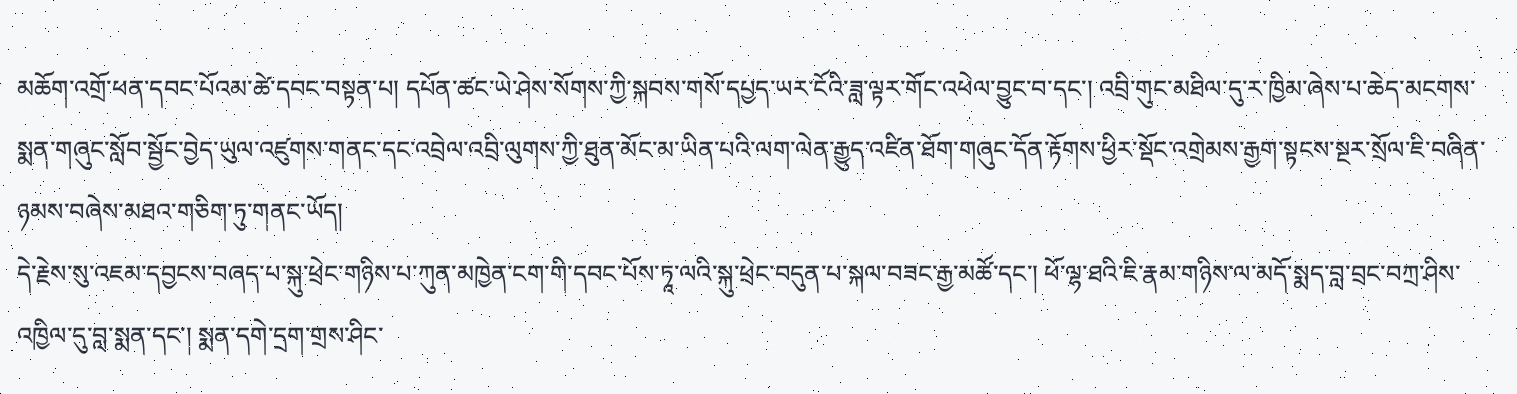མཆོག་འགྲོ་ཕན་དབང་པོའམ་ཚེ་དབང་བསྟན་པ། དཔོན་ཚང་ཡེ་ཤེས་སོགས་ཀྱི་སྐབས་གསོ་དཔྱད་ཡར་ངོའི་ཟླ་ལྟར་གོང་འཕེལ་བྱུང་བ་དང་། འབྲི་གུང་མཐིལ་དུ་ར་ཁྱིམ་ཞེས་པ་ཆེད་མངགས་སྨན་གཞུང་སློབ་སྦྱོང་བྱེད་ཡུལ་འཛུགས་གནང་དང་འབྲེལ་འབྲི་ལུགས་ཀྱི་ཐུན་མོང་མ་ཡིན་པའི་ལག་ལེན་རྒྱུད་འཛིན་ཐོག་གཞུང་དོན་རྟོགས་ཕྱིར་སྡོང་འགྲེམས་རྒྱག་སྟངས་སྔར་སྲོལ་ཇི་བཞིན་ཉམས་བཞེས་མཐའ་གཅིག་ཏུ་གནང་ཡོད།
དེ་རྗེས་སུ་འཇམ་དབྱངས་བཞད་པ་སྐུ་ཕྲེང་གཉིས་པ་ཀུན་མཁྱེན་ངག་གི་དབང་པོས་ཏཱ་ལའི་སྐུ་ཕྲེང་བདུན་པ་སྐལ་བཟང་རྒྱ་མཚོ་དང་། ཕོ་ལྷ་ཐའི་ཇི་རྣམ་གཉིས་ལ་མདོ་སྨད་བླ་བྲང་བཀྲ་ཤིས་འཁྱིལ་དུ་བླ་སྨན་དང་། སྨན་དགེ་དྲག་གྲས་ཤིང་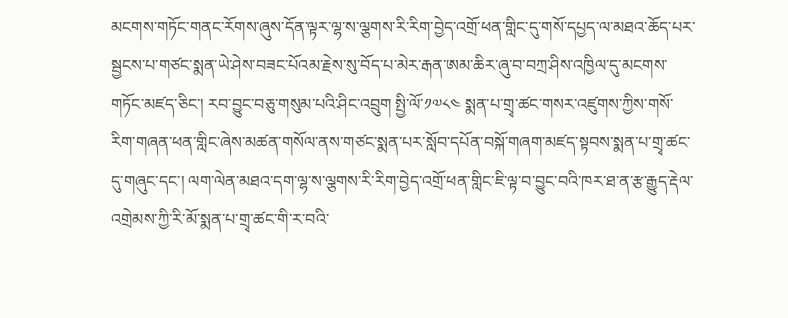མངགས་གཏོང་གནང་རོགས་ཞུས་དོན་ལྟར་ལྷ་ས་ལྕགས་རི་རིག་བྱེད་འགྲོ་ཕན་གླིང་དུ་གསོ་དཔྱད་ལ་མཐའ་ཆོད་པར་སྦྱངས་པ་གཙང་སྨན་ཡེ་ཤེས་བཟང་པོའམ་རྗེས་སུ་བོད་པ་མེར་རྒན་ཨམ་ཆིར་ཞུ་བ་བཀྲ་ཤིས་འཁྱིལ་དུ་མངགས་གཏོང་མཛད་ཅིང་། རབ་བྱུང་བཅུ་གསུམ་པའི་ཤིང་འབྲུག སྤྱི་ལོ་༡༧༨༤ སྨན་པ་གྲྭ་ཚང་གསར་འཛུགས་ཀྱིས་གསོ་རིག་གཞན་ཕན་གླིང་ཞེས་མཚན་གསོལ་ནས་གཙང་སྨན་པར་སློབ་དཔོན་བསྐོ་གཞག་མཛད་སྟབས་སྨན་པ་གྲྭ་ཚང་དུ་གཞུང་དང་། ལག་ལེན་མཐའ་དག་ལྷ་ས་ལྕགས་རི་རིག་བྱེད་འགྲོ་ཕན་གླིང་ཇི་ལྟ་བ་བྱུང་བའི་ཁར་ཐ་ན་རྩ་རྒྱུད་རྡེལ་འགྲེམས་ཀྱི་རི་མོ་སྨན་པ་གྲྭ་ཚང་གི་ར་བའི་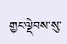གྱང་ལྡེབས་སུ་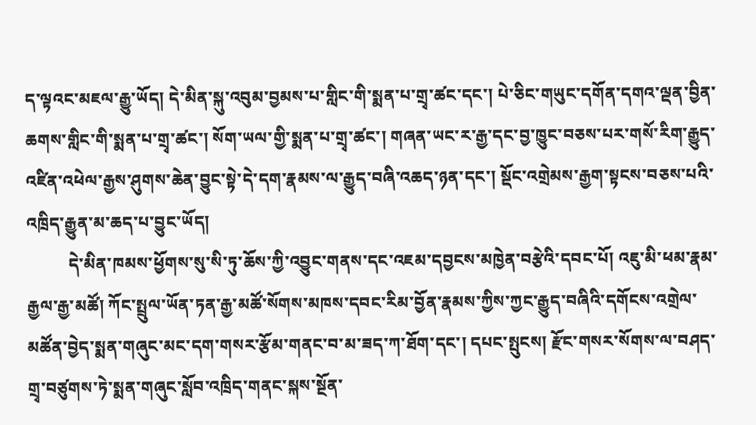ད་ལྟའང་མཇལ་རྒྱུ་ཡོད། དེ་མིན་སྐུ་འབུམ་བྱམས་པ་གླིང་གི་སྨན་པ་གྲྭ་ཚང་དང་། པེ་ཅིང་གཡུང་དགོན་དགའ་ལྡན་བྱིན་ཆགས་གླིང་གི་སྨན་པ་གྲྭ་ཚང་། སོག་ཡལ་གྱི་སྨན་པ་གྲྭ་ཚང་། གཞན་ཡང་ར་རྒྱ་དང་བྱ་ཁྱུང་བཅས་པར་གསོ་རིག་རྒྱུད་འཛིན་འཕེལ་རྒྱས་ཤུགས་ཆེན་བྱུང་སྟེ་དེ་དག་རྣམས་ལ་རྒྱུད་བཞི་འཆད་ཉན་དང་། སྡོང་འགྲེམས་རྒྱག་སྟངས་བཅས་པའི་འཁྲིད་རྒྱུན་མ་ཆད་པ་བྱུང་ཡོད།
          དེ་མིན་ཁམས་ཕྱོགས་སུ་སི་ཏུ་ཆོས་ཀྱི་འབྱུང་གནས་དང་འཇམ་དབྱངས་མཁྱེན་བརྩེའི་དབང་པོ། འཇུ་མི་ཕམ་རྣམ་རྒྱལ་རྒྱ་མཚོ། ཀོང་སྤྲུལ་ཡོན་ཏན་རྒྱ་མཚོ་སོགས་མཁས་དབང་རིམ་བྱོན་རྣམས་ཀྱིས་ཀྱང་རྒྱུད་བཞིའི་དགོངས་འགྲེལ་མཚོན་བྱེད་སྨན་གཞུང་མང་དག་གསར་རྩོམ་གནང་བ་མ་ཟད་ཀ་ཐོག་དང་། དཔང་སྤུངས། རྫོང་གསར་སོགས་ལ་བཤད་གྲྭ་བཙུགས་ཏེ་སྨན་གཞུང་སློབ་འཁྲིད་གནང་སྐས་སྔོན་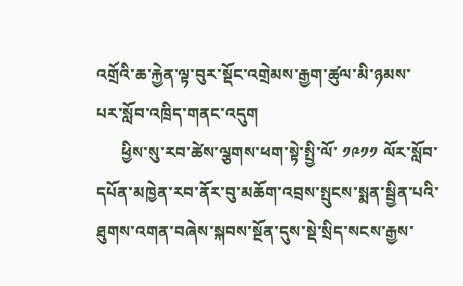འགྲོའི་ཆ་རྐྱེན་ལྟ་བུར་སྡོང་འགྲེམས་རྒྱག་ཚུལ་མི་ཉམས་པར་སློབ་འཁྲིད་གནང་འདུག
      ཕྱིས་སུ་རབ་ཚེས་ལྕགས་ཕག་སྟེ་སྤྱི་ལོ་ ༡༩༡༡ ལོར་སློབ་དཔོན་མཁྱེན་རབ་ནོར་བུ་མཆོག་འབྲས་སྤུངས་སྨན་སྦྱིན་པའི་ཐུགས་འགན་བཞེས་སྐབས་སྔོན་དུས་སྡེ་སྲིད་སངས་རྒྱས་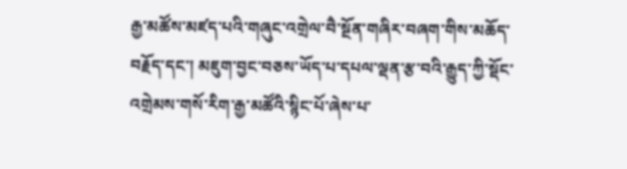རྒྱ་མཚོས་མཛད་པའི་གཞུང་འགྲེལ་བཻ་སྔོན་གཞིར་བཞག་གིས་མཆོད་བརྗོད་དང་། མཇུག་བྱང་བཅས་ཡོད་པ་དཔལ་ལྡན་རྩ་བའི་རྒྱུད་ཀྱི་སྡོང་འགྲེམས་གསོ་རིག་རྒྱ་མཚོའི་སྙིང་པོ་ཞེས་པ་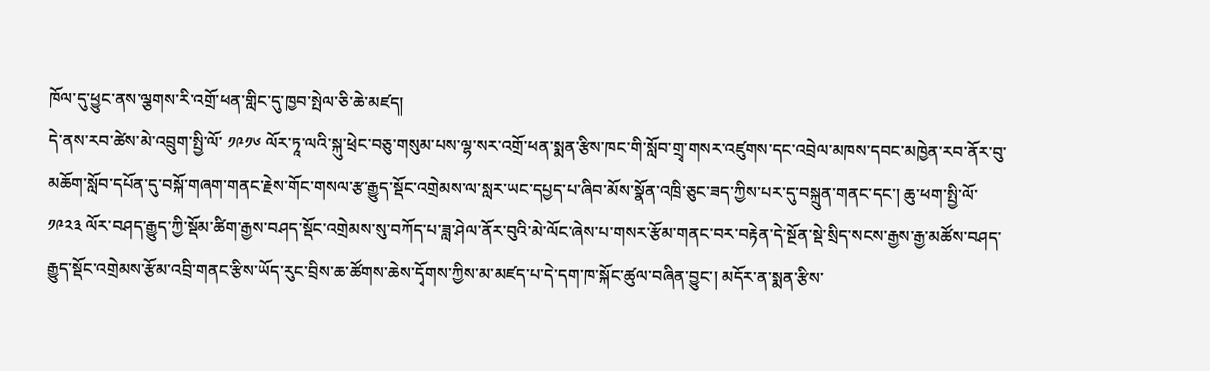ཁོལ་དུ་ཕྱུང་ནས་ལྕགས་རི་འགྲོ་ཕན་གླིང་དུ་ཁྱབ་སྤེལ་ཅི་ཆེ་མཛད།
དེ་ནས་རབ་ཚེས་མེ་འབྲུག་སྤྱི་ལོ་ ༡༩༡༦ ལོར་ཏཱ་ལའི་སྐུ་ཕྲེང་བཅུ་གསུམ་པས་ལྷ་སར་འགྲོ་ཕན་སྨན་རྩིས་ཁང་གི་སློབ་གྲྭ་གསར་འཛུགས་དང་འབྲེལ་མཁས་དབང་མཁྱེན་རབ་ནོར་བུ་མཆོག་སློབ་དཔོན་དུ་བསྐོ་གཞག་གནང་རྗེས་གོང་གསལ་རྩ་རྒྱུད་སྡོང་འགྲེམས་ལ་སླར་ཡང་དཔྱད་པ་ཞིབ་མོས་སྣོན་འཁྲི་ཅུང་ཟད་ཀྱིས་པར་དུ་བསྐྲུན་གནང་དང་། ཆུ་ཕག་སྤྱི་ལོ་ ༡༩༢༣ ལོར་བཤད་རྒྱུད་ཀྱི་སྡོམ་ཚིག་རྒྱས་བཤད་སྡོང་འགྲེམས་སུ་བཀོད་པ་ཟླ་ཤེལ་ནོར་བུའི་མེ་ལོང་ཞེས་པ་གསར་རྩོམ་གནང་བར་བརྟེན་དེ་སྔོན་སྡེ་སྲིད་སངས་རྒྱས་རྒྱ་མཚོས་བཤད་རྒྱུད་སྡོང་འགྲེམས་རྩོམ་འབྲི་གནང་རྩིས་ཡོད་རུང་བྲིས་ཆ་ཚོགས་ཆེས་དྭོགས་ཀྱིས་མ་མཛད་པ་དེ་དག་ཁ་སྐོང་ཚུལ་བཞིན་བྱུང་། མདོར་ན་སྨན་རྩིས་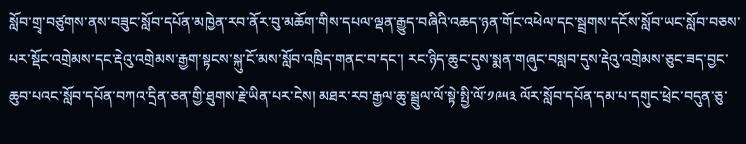སློབ་གྲྭ་བཙུགས་ནས་བཟུང་སློབ་དཔོན་མཁྱེན་རབ་ནོར་བུ་མཆོག་གིས་དཔལ་ལྡན་རྒྱུད་བཞིའི་འཆད་ཉན་གོང་འཕེལ་དང་སྦྲགས་དངོས་སློབ་ཡང་སློབ་བཅས་པར་སྡོང་འགྲེམས་དང་རྡེའུ་འགྲེམས་རྒྱག་སྟངས་སྐུ་ངོ་མས་སློབ་འཁྲིད་གནང་བ་དང་། རང་ཉིད་ཆུང་དུས་སྨན་གཞུང་བསླབ་དུས་རྡེའུ་འགྲེམས་ཅུང་ཟད་བྱང་ཆུབ་པའང་སློབ་དཔོན་བཀའ་དྲིན་ཅན་གྱི་ཐུགས་རྗེ་ཡིན་པར་ངེས། མཐར་རབ་རྒྱལ་ཆུ་སྦྲུལ་ལོ་སྟེ་སྤྱི་ལོ་༡༩༥༣ ལོར་སློབ་དཔོན་དམ་པ་དགུང་ཕྲེང་བདུན་ཅུ་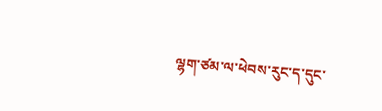ལྷག་ཙམ་ལ་ཕེབས་རུང་ད་དུང་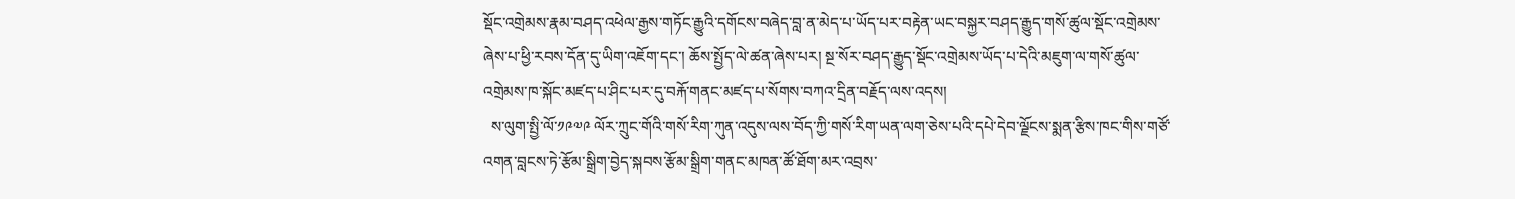སྡོང་འགྲེམས་རྣམ་བཤད་འཕེལ་རྒྱས་གཏོང་རྒྱུའི་དགོངས་བཞེད་བླ་ན་མེད་པ་ཡོད་པར་བརྟེན་ཡང་བསྐྱར་བཤད་རྒྱུད་གསོ་ཚུལ་སྡོང་འགྲེམས་ཞེས་པ་ཕྱི་རབས་དོན་དུ་ཡིག་འཇོག་དང་། ཆོས་སྤྱོད་ལེ་ཚན་ཞེས་པར། སྔ་སོར་བཤད་རྒྱུད་སྡོང་འགྲེམས་ཡོད་པ་དེའི་མཇུག་ལ་གསོ་ཚུལ་འགྲེམས་ཁ་སྐོང་མཛད་པ་ཤིང་པར་དུ་བརྐོ་གནང་མཛད་པ་སོགས་བཀའ་དྲིན་བརྗོད་ལས་འདས།
  ས་ལུག་སྤྱི་ལོ་༡༩༧༩ ལོར་ཀྲུང་གོའི་གསོ་རིག་ཀུན་འདུས་ལས་བོད་ཀྱི་གསོ་རིག་ཡན་ལག་ཅེས་པའི་དཔེ་དེབ་ལྗོངས་སྨན་རྩིས་ཁང་གིས་གཙོ་འགན་བླངས་ཏེ་རྩོམ་སྒྲིག་བྱེད་སྐབས་རྩོམ་སྒྲིག་གནང་མཁན་ཚོ་ཐོག་མར་འབྲས་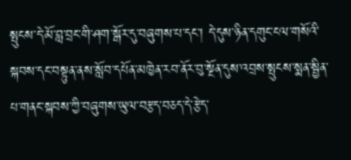སྤུངས་དེ་མོ་བླ་བྲང་གི་ཤག་སྒོར་དུ་བཞུགས་པ་དང་། དེ་དུས་ཉིན་དགུང་ངལ་གསོའི་སྐབས་དང་བསྟུན་ནས་སློབ་དཔོན་མཁྱེན་རབ་ནོར་བུ་སྔོན་དུས་འབྲས་སྤུངས་སྨན་སྦྱིན་པ་གནང་སྐབས་ཀྱི་བཞུགས་ཡུལ་བརྩད་བཅད་དེ་རྩེད་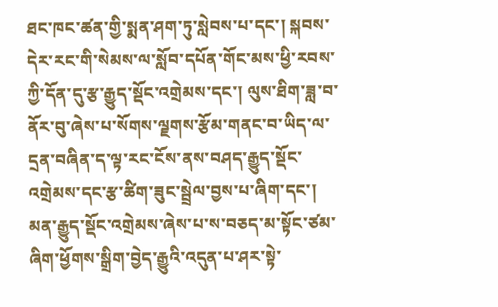ཐང་ཁང་ཚན་གྱི་སྨན་ཤག་ཏུ་སླེབས་པ་དང་། སྐབས་དེར་རང་གི་སེམས་ལ་སློབ་དཔོན་གོང་མས་ཕྱི་རབས་ཀྱི་དོན་དུ་རྩ་རྒྱུད་སྡོང་འགྲེམས་དང་། ལུས་ཐིག་ཟླ་བ་ནོར་བུ་ཞེས་པ་སོགས་ལྗགས་རྩོམ་གནང་བ་ཡིད་ལ་དྲན་བཞིན་ད་ལྟ་རང་ངོས་ནས་བཤད་རྒྱུད་སྡོང་འགྲེམས་དང་རྩ་ཚིག་ཟུང་སྦྲེལ་བྱས་པ་ཞིག་དང་། མན་རྒྱུད་སྡོང་འགྲེམས་ཞེས་པ་ས་བཅད་མ་སྟོང་ཙམ་ཞིག་ཕྱོགས་སྒྲིག་བྱེད་རྒྱུའི་འདུན་པ་ཤར་སྟེ་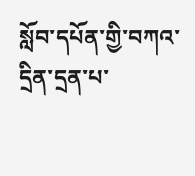སློབ་དཔོན་གྱི་བཀའ་དྲིན་དྲན་པ་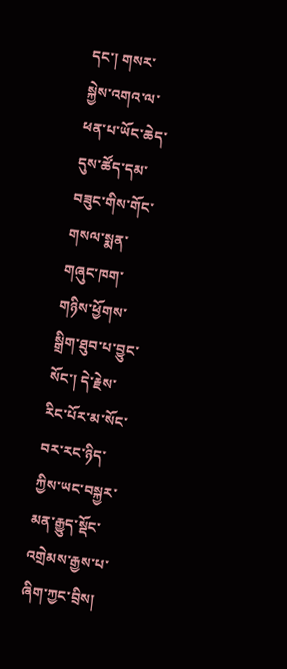དང་། གསར་སྐྱེས་འགའ་ལ་ཕན་པ་ཡོང་ཆེད་དུས་ཚོད་དམ་བཟུང་གིས་གོང་གསལ་སྨན་གཞུང་ཁག་གཉིས་ཕྱོགས་སྒྲིག་ཐུབ་པ་བྱུང་སོང་། དེ་རྗེས་རིང་པོར་མ་སོང་བར་རང་ཉིད་ཀྱིས་ཡང་བསྐྱར་མན་རྒྱུད་སྡོང་འགྲེམས་རྒྱས་པ་ཞིག་ཀྱང་བྲིས།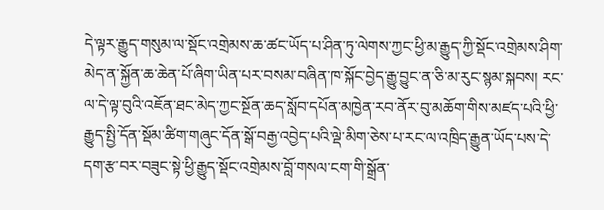དེ་ལྟར་རྒྱུད་གསུམ་ལ་སྡོང་འགྲེམས་ཆ་ཚང་ཡོད་པ་ཤིན་ཏུ་ལེགས་ཀྱང་ཕྱི་མ་རྒྱུད་ཀྱི་སྡོང་འགྲེམས་ཤིག་མེད་ན་སྐྱོན་ཆ་ཆེན་པོ་ཞིག་ཡིན་པར་བསམ་བཞིན་ཁ་སྐོང་བྱེད་རྒྱུ་བྱུང་ན་ཅི་མ་རུང་སྙམ་སྐབས། རང་ལ་དེ་ལྟ་བུའི་འཇོན་ཐང་མེད་ཀྱང་སྔོན་ཆད་སློབ་དཔོན་མཁྱེན་རབ་ནོར་བུ་མཆོག་གིས་མཛད་པའི་ཕྱི་རྒྱུད་སྤྱི་དོན་སྡོམ་ཚིག་གཞུང་དོན་སྒོ་བརྒྱ་འབྱེད་པའི་ལྡེ་མིག་ཅེས་པ་རང་ལ་འཁྲིད་རྒྱུན་ཡོད་པས་དེ་དག་རྩ་བར་བཟུང་སྟེ་ཕྱི་རྒྱུད་སྡོང་འགྲེམས་བློ་གསལ་ངག་གི་སྒྲོན་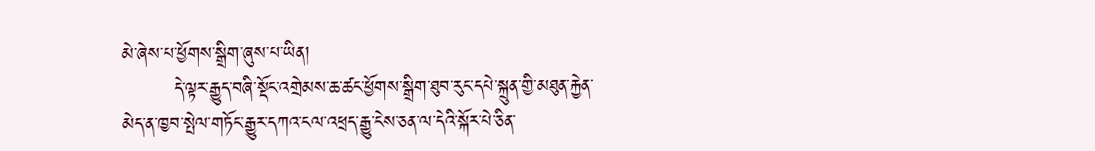མེ་ཞེས་པ་ཕྱོགས་སྒྲིག་ཞུས་པ་ཡིན།
        དེ་ལྟར་རྒྱུད་བཞི་སྡོང་འགྲེམས་ཆ་ཚང་ཕྱོགས་སྒྲིག་ཐུབ་རུང་དཔེ་སྐྲུན་གྱི་མཐུན་རྐྱེན་མེད་ན་ཁྱབ་སྤེལ་གཏོང་རྒྱུར་དཀའ་ངལ་འཕྲད་རྒྱུ་ངེས་ཅན་ལ་དེའི་སྐོར་པེ་ཅིན་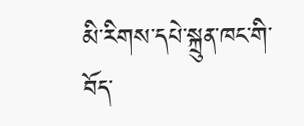མི་རིགས་དཔེ་སྐྲུན་ཁང་གི་བོད་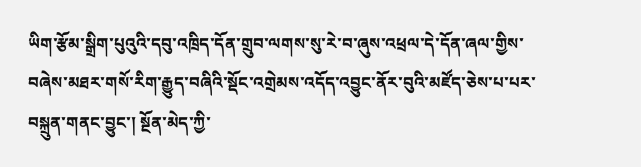ཡིག་རྩོམ་སྒྲིག་པུའུའི་དབུ་འཁྲིད་དོན་གྲུབ་ལགས་སུ་རེ་བ་ཞུས་འཕྲལ་དེ་དོན་ཞལ་གྱིས་བཞེས་མཐར་གསོ་རིག་རྒྱུད་བཞིའི་སྡོང་འགྲེམས་འདོད་འབྱུང་ནོར་བུའི་མཛོད་ཅེས་པ་པར་བསྐྲུན་གནང་བྱུང་། སྔོན་མེད་ཀྱི་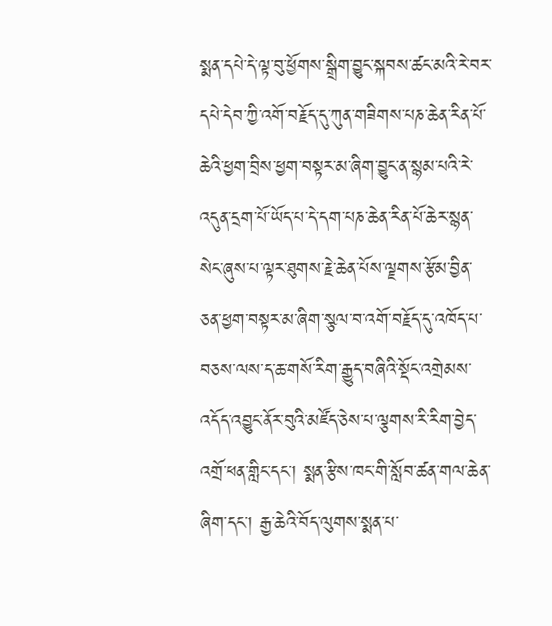སྨན་དཔེ་དེ་ལྟ་བུ་ཕྱོགས་སྒྲིག་བྱུང་སྐབས་ཚང་མའི་རེ་བར་དཔེ་དེབ་ཀྱི་འགོ་བརྗོད་དུ་ཀུན་གཟིགས་པཎ་ཆེན་རིན་པོ་ཆེའི་ཕྱག་བྲིས་ཕྱག་བསྟར་མ་ཞིག་བྱུང་ན་སྙམ་པའི་རེ་འདུན་དྲག་པོ་ཡོད་པ་དེ་དག་པཎ་ཆེན་རིན་པོ་ཆེར་སྙན་སེང་ཞུས་པ་ལྟར་ཐུགས་རྗེ་ཆེན་པོས་ལྗགས་རྩོམ་བྱིན་ཅན་ཕྱག་བསྟར་མ་ཞིག་སྩལ་བ་འགོ་བརྗོད་དུ་འཁོད་པ་བཅས་ལས་ད་ཆ་གསོ་རིག་རྒྱུད་བཞིའི་སྡོང་འགྲེམས་འདོད་འབྱུང་ནོར་བུའི་མཛོད་ཅེས་པ་ལྕགས་རི་རིག་བྱེད་འགྲོ་ཕན་གླིང་དང་། སྨན་རྩིས་ཁང་གི་སློབ་ཚན་གལ་ཆེན་ཞིག་དང་། རྒྱ་ཆེའི་བོད་ལུགས་སྨན་པ་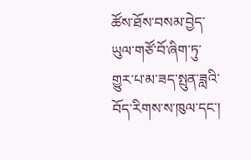ཚོས་ཐོས་བསམ་བྱེད་ཡུལ་གཙོ་བོ་ཞིག་ཏུ་གྱུར་པ་མ་ཟད་སྤུན་ཟླའི་བོད་རིགས་ས་ཁུལ་དང་།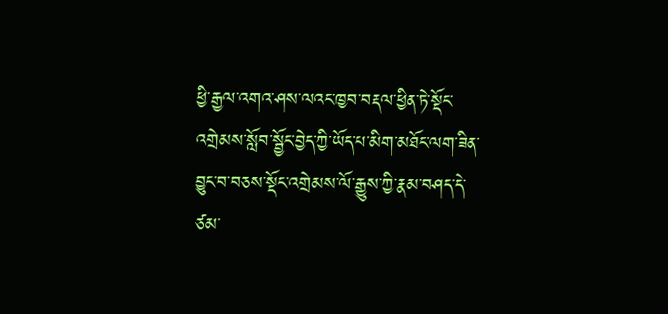ཕྱི་རྒྱལ་འགའ་ཤས་ལའང་ཁྱབ་བརྡལ་ཕྱིན་ཏེ་སྡོང་འགྲེམས་སློབ་སྦྱོང་བྱེད་ཀྱི་ཡོད་པ་མིག་མཐོང་ལག་ཟིན་བྱུང་བ་བཅས་སྡོང་འགྲེམས་ལོ་རྒྱུས་ཀྱི་རྣམ་བཤད་དེ་ཙམ་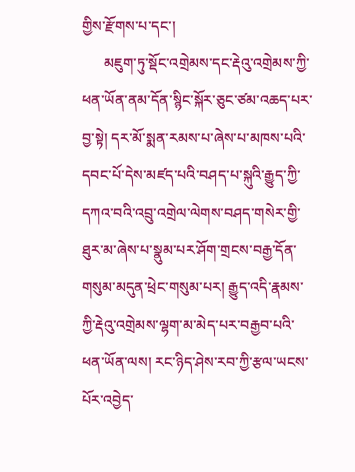གྱིས་རྫོགས་པ་དང་།
      མཇུག་ཏུ་སྡོང་འགྲེམས་དང་རྡེའུ་འགྲེམས་ཀྱི་ཕན་ཡོན་ནམ་དོན་སྙིང་སྐོར་ཅུང་ཙམ་འཆད་པར་བྱ་སྟེ། དར་མོ་སྨན་རམས་པ་ཞེས་པ་མཁས་པའི་དབང་པོ་དེས་མཛད་པའི་བཤད་པ་སྐུའི་རྒྱུད་ཀྱི་དཀའ་བའི་འབྲུ་འགྲེལ་ལེགས་བཤད་གསེར་གྱི་ཐུར་མ་ཞེས་པ་སྣུམ་པར་ཤོག་གྲངས་བརྒྱ་དོན་གསུམ་མདུན་ཕྲེང་གསུམ་པར། རྒྱུད་འདི་རྣམས་ཀྱི་རྡེའུ་འགྲེམས་ལྷག་མ་མེད་པར་བརྒྱབ་པའི་ཕན་ཡོན་ལས། རང་ཉིད་ཤེས་རབ་ཀྱི་རྩལ་ཡངས་པོར་འབྱེད་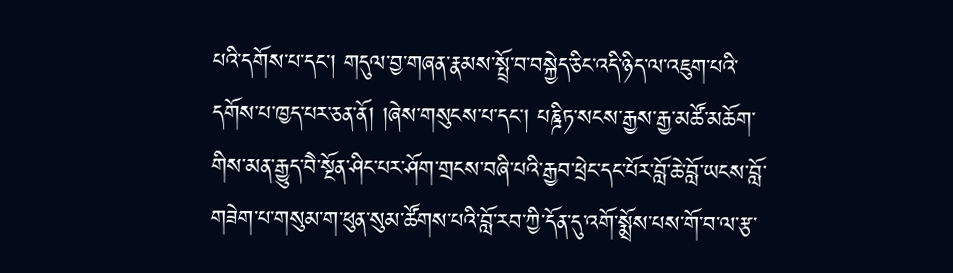པའི་དགོས་པ་དང་། གདུལ་བྱ་གཞན་རྣམས་སྤྲོ་བ་བསྐྱེད་ཅིང་འདི་ཉིད་ལ་འཇུག་པའི་དགོས་པ་ཁྱད་པར་ཅན་ནོ། །ཞེས་གསུངས་པ་དང་། པཎྜིཏ་སངས་རྒྱས་རྒྱ་མཚོ་མཆོག་གིས་མན་རྒྱུད་བཻ་སྔོན་ཤིང་པར་ཤོག་གྲངས་བཞི་པའི་རྒྱབ་ཕྲེང་དང་པོར་བློ་ཆེ་བློ་ཡངས་བློ་གཟེག་པ་གསུམ་ག་ཕུན་སུམ་ཚོགས་པའི་བློ་རབ་ཀྱི་དོན་དུ་འགོ་སྨྲོས་པས་གོ་བ་ལ་རྩ་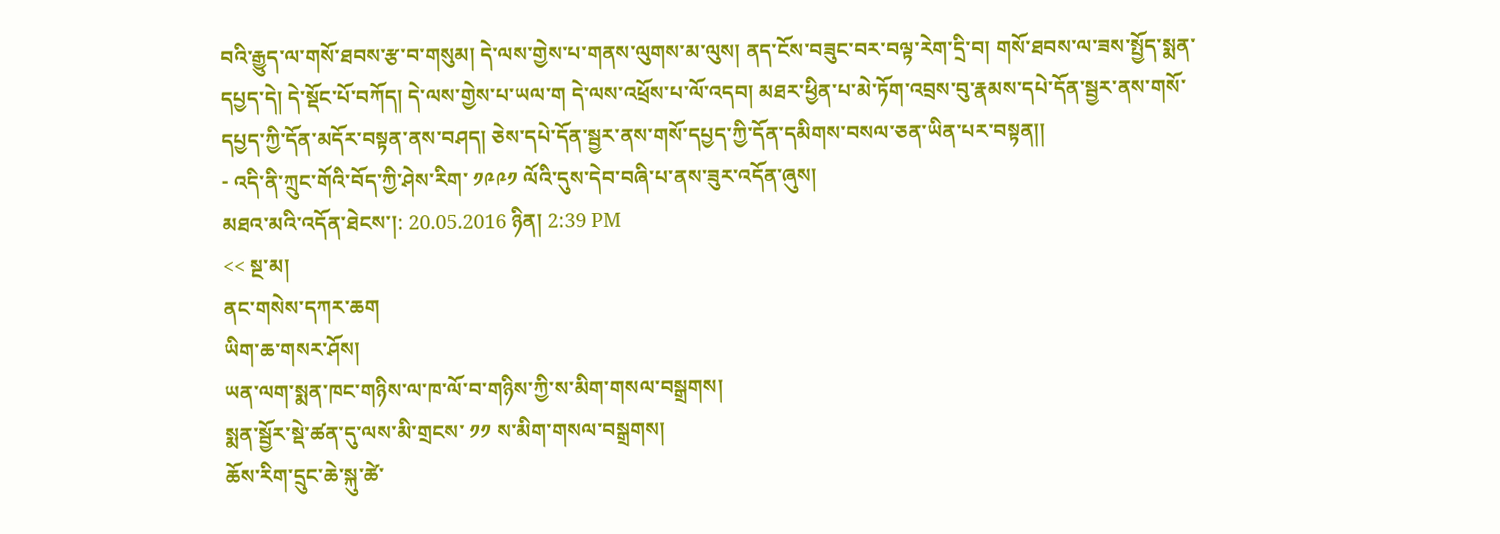བའི་རྒྱུད་ལ་གསོ་ཐབས་རྩ་བ་གསུམ། དེ་ལས་གྱེས་པ་གནས་ལུགས་མ་ལུས། ནད་ངོས་བཟུང་བར་བལྟ་རེག་དྲི་བ། གསོ་ཐབས་ལ་ཟས་སྤྱོད་སྨན་དཔྱད་དེ། དེ་སྡོང་པོ་བཀོད། དེ་ལས་གྱེས་པ་ཡལ་ག དེ་ལས་འཕྲོས་པ་ལོ་འདབ། མཐར་ཕྱིན་པ་མེ་ཏོག་འབྲས་བུ་རྣམས་དཔེ་དོན་སྦྱར་ནས་གསོ་དཔྱད་ཀྱི་དོན་མདོར་བསྟན་ནས་བཤད། ཅེས་དཔེ་དོན་སྦྱར་ནས་གསོ་དཔྱད་ཀྱི་དོན་དམིགས་བསལ་ཅན་ཡིན་པར་བསྟན།།
- འདི་ནི་ཀྲུང་གོའི་བོད་ཀྱི་ཤེས་རིག་ ༡༩༩༡ ལོའི་དུས་དེབ་བཞི་པ་ནས་ཟུར་འདོན་ཞུས།
མཐའ་མའི་འདོན་ཐེངས་།: 20.05.2016 ཉིན། 2:39 PM
<< སྔ་མ།
ནང་གསེས་དཀར་ཆག
ཡིག་ཆ་གསར་ཤོས།
ཡན་ལག་སྨན་ཁང་གཉིས་ལ་ཁ་ལོ་བ་གཉིས་ཀྱི་ས་མིག་གསལ་བསྒྲགས།
སྨན་སྦྱོར་སྡེ་ཚན་དུ་ལས་མི་གྲངས་ ༡༡ ས་མིག་གསལ་བསྒྲགས།
ཆོས་རིག་དྲུང་ཆེ་སྐུ་ཚེ་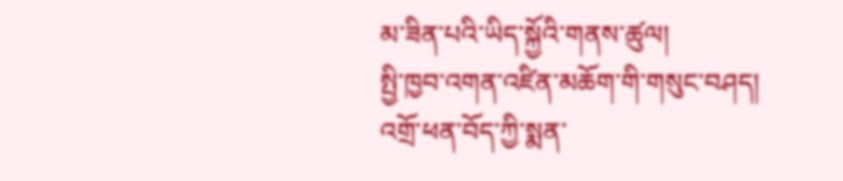མ་ཟིན་པའི་ཡིད་སྐྱོའི་གནས་ཚུལ།
སྤྱི་ཁྱབ་འགན་འཛིན་མཆོག་གི་གསུང་བཤད།
འགྲོ་ཕན་བོད་ཀྱི་སྨན་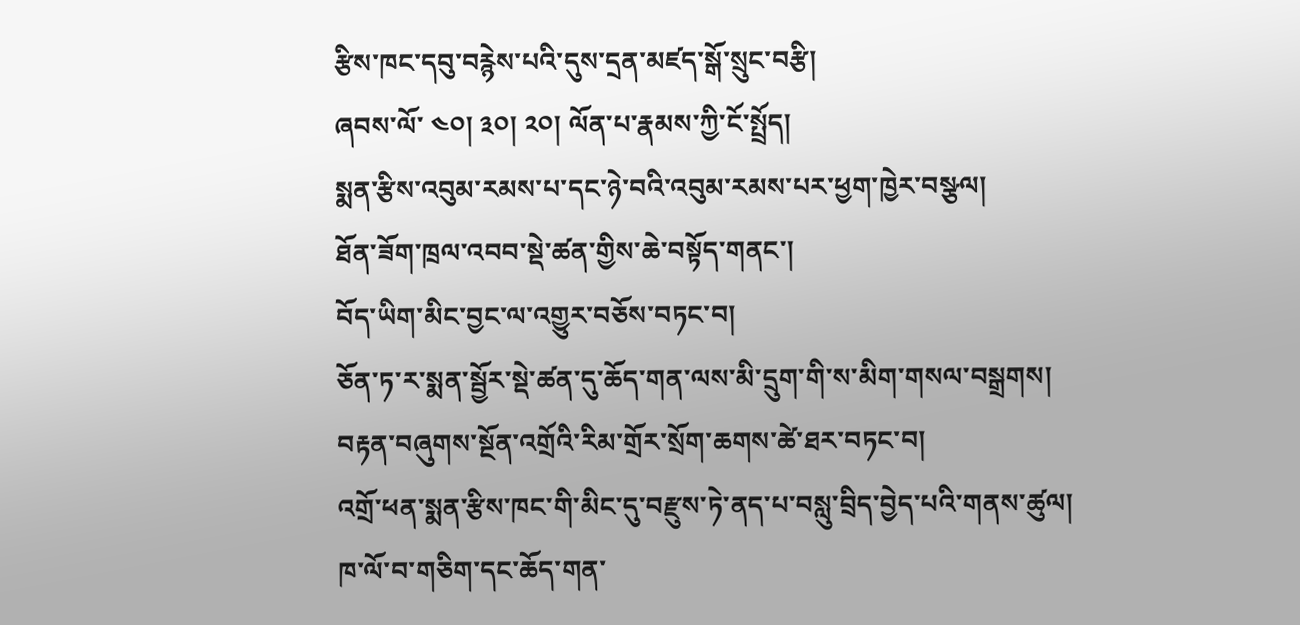རྩིས་ཁང་དབུ་བརྙེས་པའི་དུས་དྲན་མཛད་སྒོ་སྲུང་བརྩི།
ཞབས་ལོ་ ༤༠། ༣༠། ༢༠། ལོན་པ་རྣམས་ཀྱི་ངོ་སྤྲོད།
སྨན་རྩིས་འབུམ་རམས་པ་དང་ཉེ་བའི་འབུམ་རམས་པར་ཕྱག་ཁྱེར་བསྩལ།
ཐོན་ཟོག་ཁྲལ་འབབ་སྡེ་ཚན་གྱིས་ཆེ་བསྟོད་གནང་།
བོད་ཡིག་མིང་བྱང་ལ་འགྱུར་བཅོས་བཏང་བ།
ཅོན་ཏ་ར་སྨན་སྦྱོར་སྡེ་ཚན་དུ་ཆོད་གན་ལས་མི་དྲུག་གི་ས་མིག་གསལ་བསྒྲགས།
བརྟན་བཞུགས་སྔོན་འགྲོའི་རིམ་གྲོར་སྲོག་ཆགས་ཚེ་ཐར་བཏང་བ།
འགྲོ་ཕན་སྨན་རྩིས་ཁང་གི་མིང་དུ་བརྫུས་ཏེ་ནད་པ་བསླུ་བྲིད་བྱེད་པའི་གནས་ཚུལ།
ཁ་ལོ་བ་གཅིག་དང་ཆོད་གན་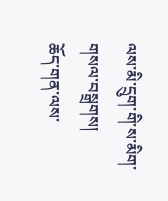ལས་མི་དྲུག་གི་ས་མིག་གསལ་བསྒྲགས།
ཆོད་གན་ལས་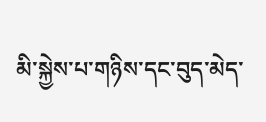མི་སྐྱེས་པ་གཉིས་དང་བུད་མེད་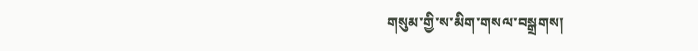གསུམ་གྱི་ས་མིག་གསལ་བསྒྲགས།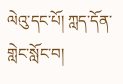ལེའུ་དང་པོ། ཀླད་དོན་གླེང་སློང་བ།